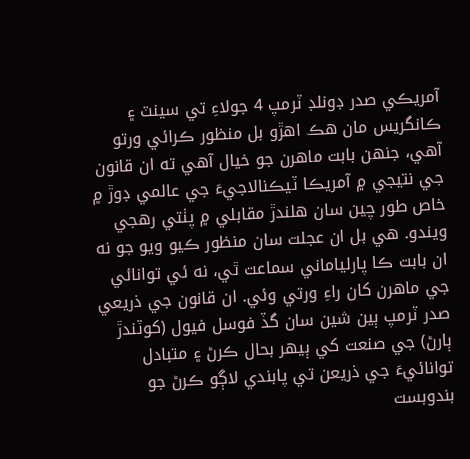آمريڪي صدر ڊونلڊ ٽرمپ 4 جولاءِ تي سينٽ ۽ ڪانگريس مان هڪ اهڙو بل منظور ڪرائي ورتو آهي، جنهن بابت ماهرن جو خيال آهي ته ان قانون جي نتيجي ۾ آمريڪا ٽيڪنالاجيءَ جي عالمي ڊوڙ ۾ خاص طور چين سان هلندڙ مقابلي ۾ پٺتي رهجي ويندو. هي بل ان عجلت سان منظور ڪيو ويو جو نه ان بابت ڪا پارلياماني سماعت ٿي، نه ئي توانائي جي ماهرن کان راءِ ورتي وئي. ان قانون جي ذريعي صدر ٽرمپ ٻين شين سان گڏ فوسل فيول (کوٽندڙ ٻارڻ) جي صنعت کي ٻيهر بحال ڪرڻ ۽ متبادل توانائيءَ جي ذريعن تي پابندي لاڳو ڪرڻ جو بندوبست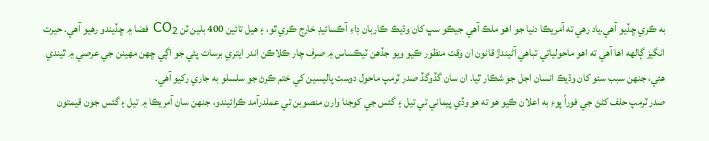به ڪري ڇڏيو آهي.ياد رهي ته آمريڪا دنيا جو اهو ملڪ آهي جيڪو سڀ کان وڌيڪ ڪاربان ڊاءِ آڪسائيڊ خارج ڪري ٿو، ۽ هيل تائين 400 بلين ٽن CO₂ فضا ۾ ڇڏيندو رهيو آهي. حيرت انگيز ڳالهه اها آهي ته اهو ماحولياتي تباهي آڻيندڙ قانون ان وقت منظور ڪيو ويو جڏهن ٽيڪساس ۾ صرف چار ڪلاڪن اندر ايتري برسات پئي جو اڳي ڇهن مهينن جي عرصي ۾ ٿيندي هئي، جنهن سبب سئو کان وڌيڪ انسان اجل جو شڪار ٿيا. ان سان گڏوگڏ صدر ٽرمپ ماحول دوست پاليسين کي ختم ڪرڻ جو سلسلو به جاري رکيو آهي.
صدر ٽرمپ حلف کڻڻ جي فوراً پوءِ به اعلان ڪيو هو ته هو وڏي پيماني تي تيل ۽ گئس جي کوجنا وارن منصوبن تي عملدرآمد ڪرائيندو، جنهن سان آمريڪا ۾ تيل ۽ گئس جون قيمتون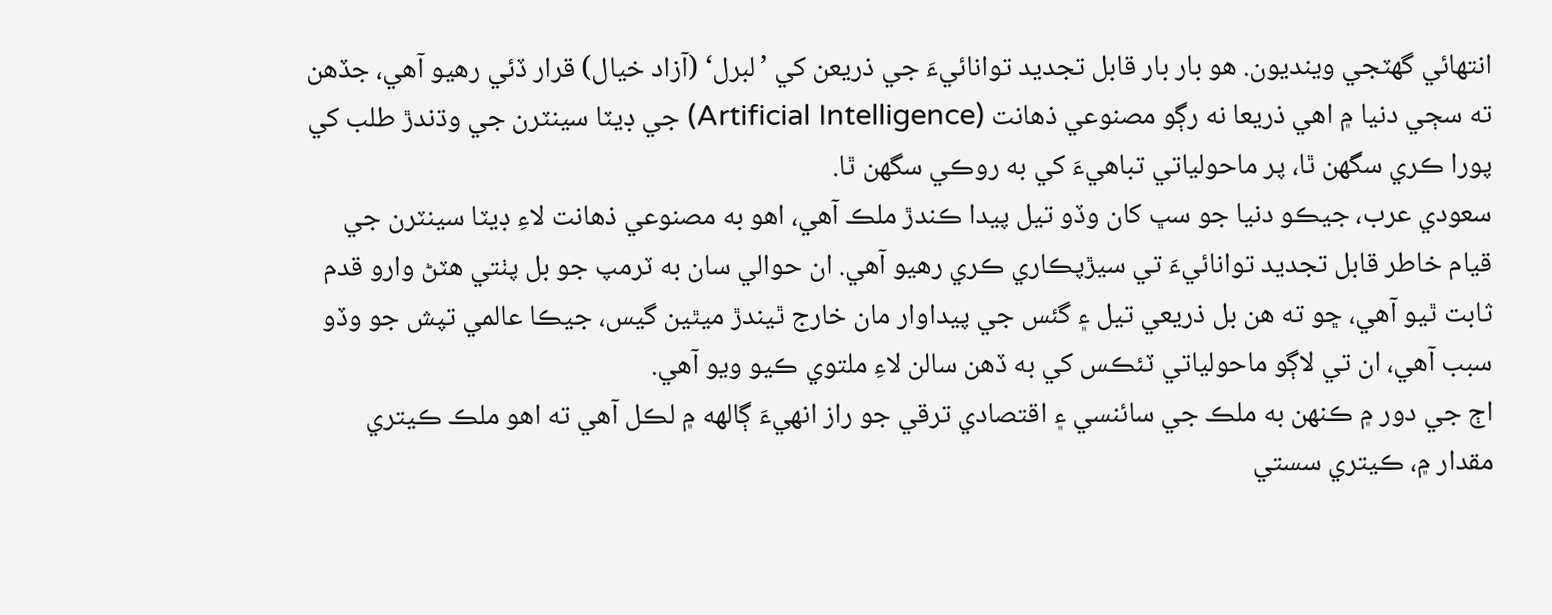انتهائي گهٽجي وينديون. هو بار بار قابل تجديد توانائيءَ جي ذريعن کي ’لبرل‘ (آزاد خيال) قرار ڏئي رهيو آهي، جڏهن ته سڄي دنيا ۾ اهي ذريعا نه رڳو مصنوعي ذهانت (Artificial Intelligence) جي ڊيٽا سينٽرن جي وڌندڙ طلب کي پورا ڪري سگهن ٿا، پر ماحولياتي تباهيءَ کي به روڪي سگهن ٿا.
سعودي عرب، جيڪو دنيا جو سڀ کان وڏو تيل پيدا ڪندڙ ملڪ آهي، اهو به مصنوعي ذهانت لاءِ ڊيٽا سينٽرن جي قيام خاطر قابل تجديد توانائيءَ تي سيڙپڪاري ڪري رهيو آهي. ان حوالي سان به ٽرمپ جو بل پٺتي هٽڻ وارو قدم ثابت ٿيو آهي، ڇو ته هن بل ذريعي تيل ۽ گئس جي پيداوار مان خارج ٿيندڙ ميٿين گيس، جيڪا عالمي تپش جو وڏو سبب آهي، ان تي لاڳو ماحولياتي ٽئڪس کي به ڏهن سالن لاءِ ملتوي ڪيو ويو آهي.
اڄ جي دور ۾ ڪنهن به ملڪ جي سائنسي ۽ اقتصادي ترقي جو راز انهيءَ ڳالهه ۾ لڪل آهي ته اهو ملڪ ڪيتري مقدار ۾، ڪيتري سستي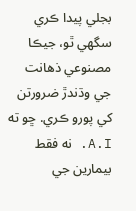بجلي پيدا ڪري سگهي ٿو، جيڪا مصنوعي ذهانت جي وڌندڙ ضرورتن کي پورو ڪري. ڇو ته A.I. نه فقط بيمارين جي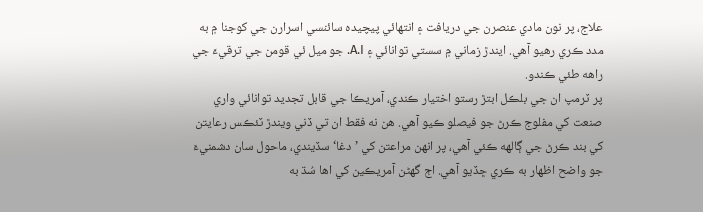علاج، پر نون مادي عنصرن جي دريافت ۽ انتهائي پيچيده سائنسي اسرارن جي کوجنا ۾ به مدد ڪري رهيو آهي. ايندڙ زماني ۾ سستي توانائي ۽ A.I. جو ميل ئي قومن جي ترقيءَ جي راهه طئي ڪندو.
پر ٽرمپ ان جي بلڪل ابتڙ رستو اختيار ڪندي، آمريڪا جي قابل تجديد توانائي واري صنعت کي مفلوج ڪرڻ جو فيصلو ڪيو آهي. هن نه فقط ان تي ڏني ويندڙ ٽئڪس رعايتن کي بند ڪرڻ جي ڳالهه ڪئي آهي، پر انهن مراعتن کي ’دغا‘ سڏيندي، ماحول سان دشمنيءَ جو واضح اظهار به ڪري ڇڏيو آهي. اڄ گھڻن آمريڪين کي اها سُڌ به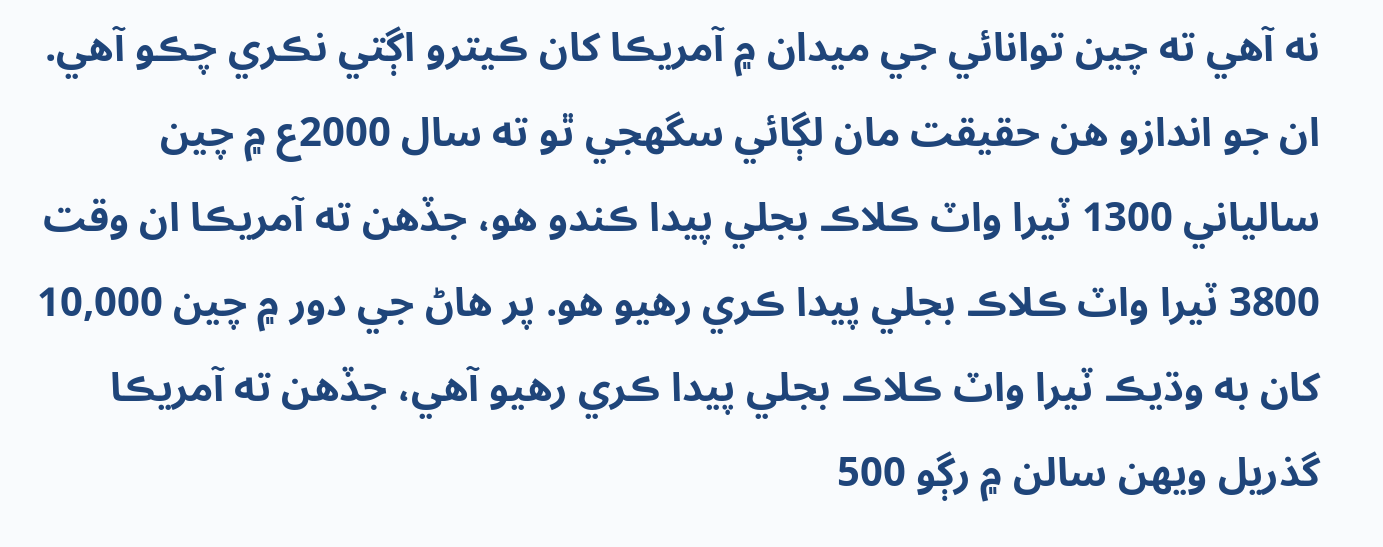نه آهي ته چين توانائي جي ميدان ۾ آمريڪا کان ڪيترو اڳتي نڪري چڪو آهي. ان جو اندازو هن حقيقت مان لڳائي سگهجي ٿو ته سال 2000ع ۾ چين سالياني 1300 ٽيرا واٽ ڪلاڪ بجلي پيدا ڪندو هو، جڏهن ته آمريڪا ان وقت 3800 ٽيرا واٽ ڪلاڪ بجلي پيدا ڪري رهيو هو. پر هاڻ جي دور ۾ چين 10,000 کان به وڌيڪ ٽيرا واٽ ڪلاڪ بجلي پيدا ڪري رهيو آهي، جڏهن ته آمريڪا گذريل ويهن سالن ۾ رڳو 500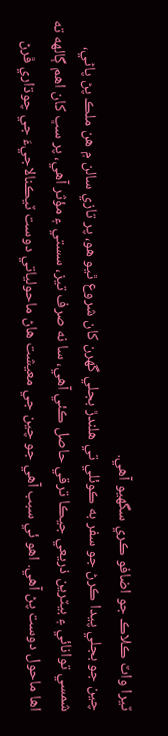ٽيرا واٽ ڪلاڪ جو اضافو ڪري سگهيو آهي.
چين جو بجلي پيدا ڪرڻ جو سفر به ڪوئلي تي هلندڙ بجلي گهرن کان شروع ٿيو هو، پر تازي سالن ۾ هن ملڪ پڻ پاڻي، شمسي توانائي ۽ بيٽرين ذريعي جيڪا ترقي حاصل ڪئي آهي، سا نه صرف تيز، سستي ۽ مؤثر آهي، پر سڀ کان اهم ڳالهه ته اها ماحول دوست پڻ آهي. اهو ئي سبب آهي جو چين جي معيشت هاڻ ماحولياتي دوست ٽيڪنالاجيءَ جي چوڌاري ڦرڻ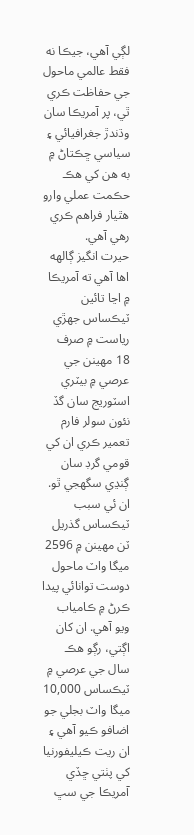لڳي آهي، جيڪا نه فقط عالمي ماحول جي حفاظت ڪري ٿي، پر آمريڪا سان وڌندڙ جغرافيائي ۽ سياسي ڇڪتاڻ ۾ به هن کي هڪ حڪمت عملي وارو هٿيار فراهم ڪري رهي آهي.
حيرت انگيز ڳالهه اها آهي ته آمريڪا ۾ اڃا تائين ٽيڪساس جهڙي رياست ۾ صرف 18 مهينن جي عرصي ۾ بيٽري اسٽوريج سان گڏ نئون سولر فارم تعمير ڪري ان کي قومي گرڊ سان ڳنڍي سگهجي ٿو. ان ئي سبب ٽيڪساس گذريل ٽن مهينن ۾ 2596 ميگا واٽ ماحول دوست توانائي پيدا ڪرڻ ۾ ڪامياب ويو آهي. ان کان اڳتي، رڳو هڪ سال جي عرصي ۾ ٽيڪساس 10,000 ميگا واٽ بجلي جو اضافو ڪيو آهي ۽ ان ريت ڪيليفورنيا کي پٺتي ڇڏي آمريڪا جي سڀ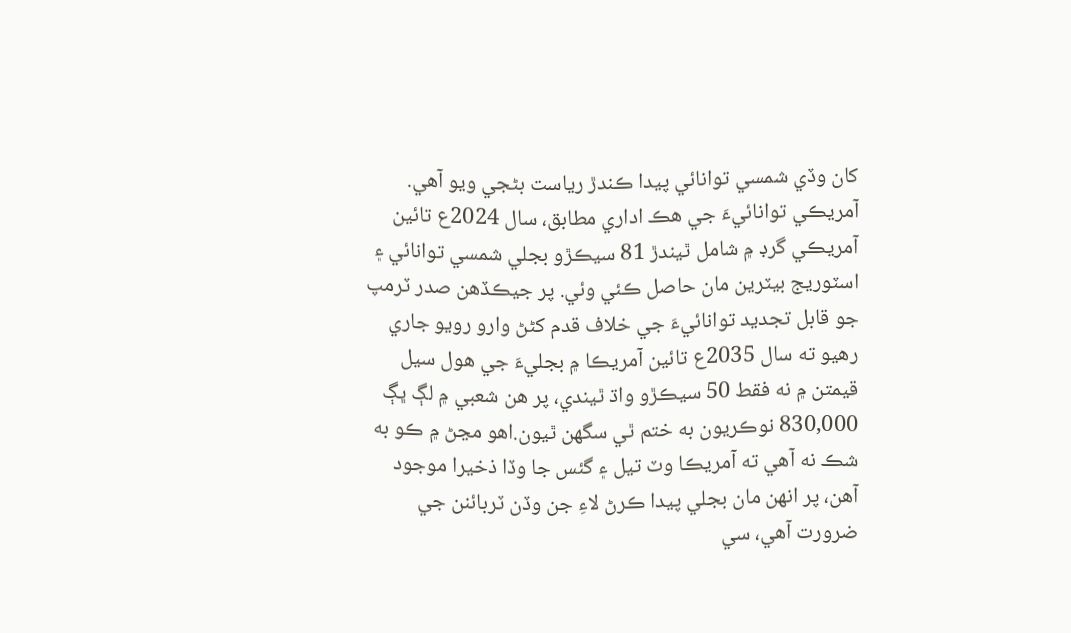کان وڏي شمسي توانائي پيدا ڪندڙ رياست بڻجي ويو آهي.
آمريڪي توانائيءَ جي هڪ اداري مطابق، سال 2024ع تائين آمريڪي گرڊ ۾ شامل ٿيندڙ 81 سيڪڙو بجلي شمسي توانائي ۽ اسٽوريج بيٽرين مان حاصل ڪئي وئي. پر جيڪڏهن صدر ٽرمپ جو قابل تجديد توانائيءَ جي خلاف قدم کڻڻ وارو رويو جاري رهيو ته سال 2035ع تائين آمريڪا ۾ بجليءَ جي هول سيل قيمتن ۾ نه فقط 50 سيڪڙو واڌ ٿيندي، پر هن شعبي ۾ لڳ ڀڳ 830,000 نوڪريون به ختم ٿي سگهن ٿيون.اهو مڃڻ ۾ ڪو به شڪ نه آهي ته آمريڪا وٽ تيل ۽ گئس جا وڏا ذخيرا موجود آهن، پر انهن مان بجلي پيدا ڪرڻ لاءِ جن وڏن ٽربائنن جي ضرورت آهي، سي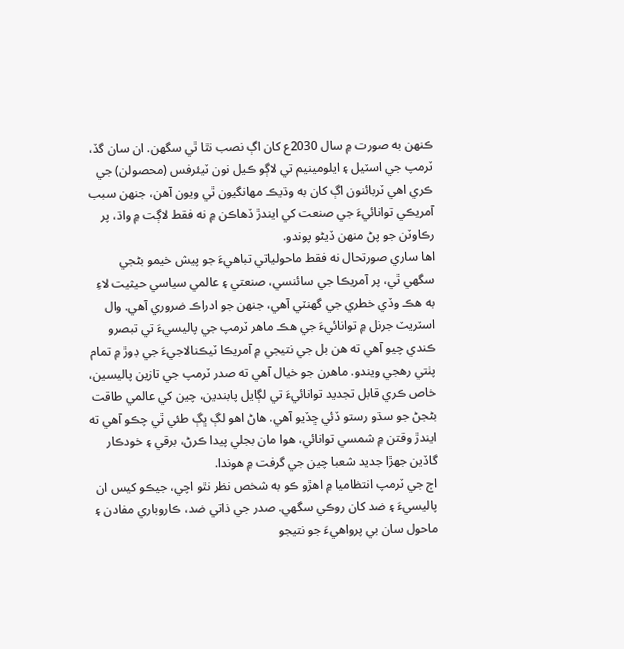ڪنهن به صورت ۾ سال 2030ع کان اڳ نصب نٿا ٿي سگهن. ان سان گڏ، ٽرمپ جي اسٽيل ۽ ايلومينيم تي لاڳو ڪيل نون ٽيئرفس (محصولن) جي ڪري اهي ٽربائنون اڳ کان به وڌيڪ مهانگيون ٿي ويون آهن، جنهن سبب آمريڪي توانائيءَ جي صنعت کي ايندڙ ڏهاڪن ۾ نه فقط لاڳت ۾ واڌ، پر رڪاوٽن جو پڻ منهن ڏيڻو پوندو.
اها ساري صورتحال نه فقط ماحولياتي تباهيءَ جو پيش خيمو بڻجي سگهي ٿي، پر آمريڪا جي سائنسي، صنعتي ۽ عالمي سياسي حيثيت لاءِ به هڪ وڏي خطري جي گهنٽي آهي، جنهن جو ادراڪ ضروري آهي. وال اسٽريٽ جرنل ۾ توانائيءَ جي هڪ ماهر ٽرمپ جي پاليسيءَ تي تبصرو ڪندي چيو آهي ته هن بل جي نتيجي ۾ آمريڪا ٽيڪنالاجيءَ جي ڊوڙ ۾ تمام پٺتي رهجي ويندو. ماهرن جو خيال آهي ته صدر ٽرمپ جي تازين پاليسين، خاص ڪري قابل تجديد توانائيءَ تي لڳايل پابندين، چين کي عالمي طاقت بڻجڻ جو سڌو رستو ڏئي ڇڏيو آهي. هاڻ اهو لڳ ڀڳ طئي ٿي چڪو آهي ته ايندڙ وقتن ۾ شمسي توانائي، هوا مان بجلي پيدا ڪرڻ، برقي ۽ خودڪار گاڏين جهڙا جديد شعبا چين جي گرفت ۾ هوندا.
اڄ جي ٽرمپ انتظاميا ۾ اهڙو ڪو به شخص نظر نٿو اچي، جيڪو کيس ان پاليسيءَ ۽ ضد کان روڪي سگهي. صدر جي ذاتي ضد، ڪاروباري مفادن ۽ ماحول سان بي پرواهيءَ جو نتيجو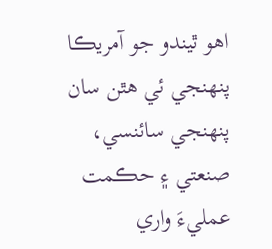اهو ٿيندو جو آمريڪا پنهنجي ئي هٿن سان پنهنجي سائنسي، صنعتي ۽ حڪمت عمليءَ واري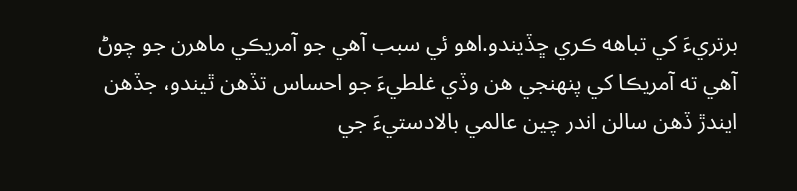برتريءَ کي تباهه ڪري ڇڏيندو.اهو ئي سبب آهي جو آمريڪي ماهرن جو چوڻ آهي ته آمريڪا کي پنهنجي هن وڏي غلطيءَ جو احساس تڏهن ٿيندو، جڏهن ايندڙ ڏهن سالن اندر چين عالمي بالادستيءَ جي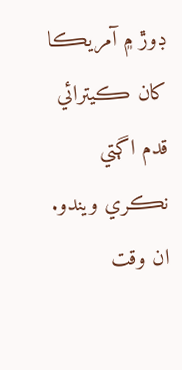ڊوڙ ۾ آمريڪا کان ڪيترائي قدم اڳتي نڪري ويندو. ان وقت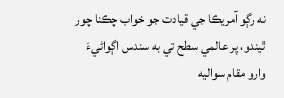نه رڳو آمريڪا جي قيادت جو خواب چڪنا چور ٿيندو، پر عالمي سطح تي به سندس اڳواڻيءَ وارو مقام سواليه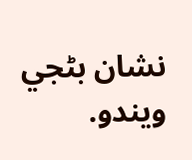نشان بڻجي ويندو.